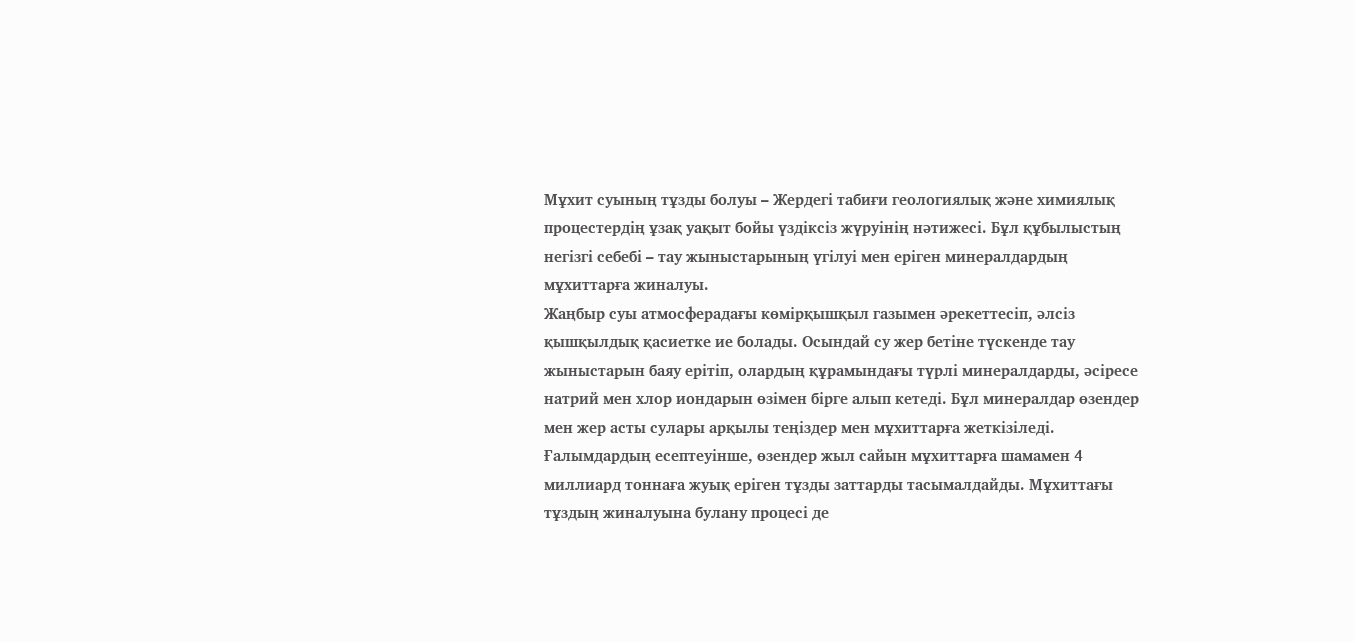Мұхит суының тұзды болуы – Жердегі табиғи геологиялық және химиялық процестердің ұзақ уақыт бойы үздіксіз жүруінің нәтижесі. Бұл құбылыстың негізгі себебі – тау жыныстарының үгілуі мен еріген минералдардың мұхиттарға жиналуы.
Жаңбыр суы атмосферадағы көмірқышқыл газымен әрекеттесіп, әлсіз қышқылдық қасиетке ие болады. Осындай су жер бетіне түскенде тау жыныстарын баяу ерітіп, олардың құрамындағы түрлі минералдарды, әсіресе натрий мен хлор иондарын өзімен бірге алып кетеді. Бұл минералдар өзендер мен жер асты сулары арқылы теңіздер мен мұхиттарға жеткізіледі. Ғалымдардың есептеуінше, өзендер жыл сайын мұхиттарға шамамен 4 миллиард тоннаға жуық еріген тұзды заттарды тасымалдайды. Мұхиттағы тұздың жиналуына булану процесі де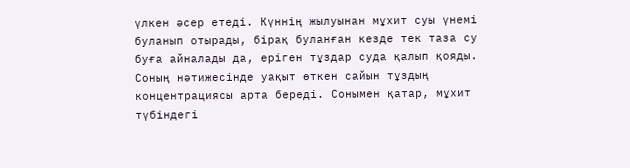үлкен әсер етеді. Күннің жылуынан мұхит суы үнемі буланып отырады, бірақ буланған кезде тек таза су буға айналады да, еріген тұздар суда қалып қояды. Соның нәтижесінде уақыт өткен сайын тұздың концентрациясы арта береді. Сонымен қатар, мұхит түбіндегі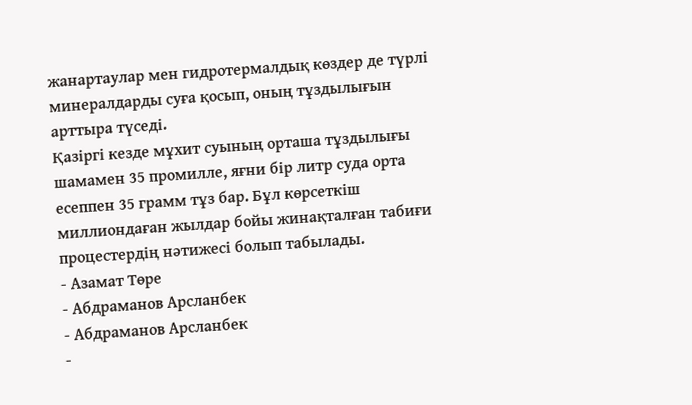жанартаулар мен гидротермалдық көздер де түрлі минералдарды суға қосып, оның тұздылығын арттыра түседі.
Қазіргі кезде мұхит суының орташа тұздылығы шамамен 35 промилле, яғни бір литр суда орта есеппен 35 грамм тұз бар. Бұл көрсеткіш миллиондаған жылдар бойы жинақталған табиғи процестердің нәтижесі болып табылады.
- Азамат Төре
- Абдраманов Арсланбек
- Абдраманов Арсланбек
-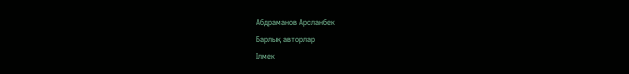Абдраманов Арсланбек
Барлық авторлар
Ілмек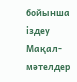бойынша іздеу
Мақал-мәтелдер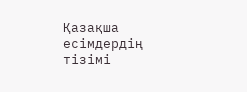Қазақша есімдердің тізімі